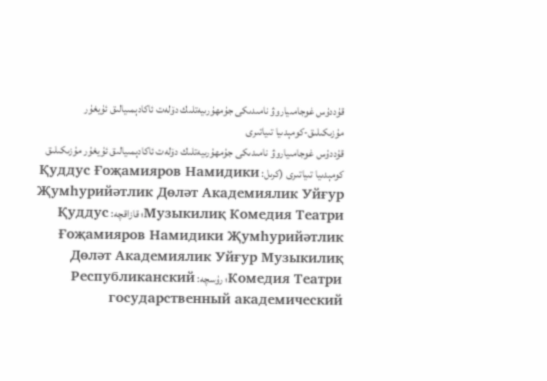قۇددۇس غوجامىياروۋ نامىدىكى جۇمھۇرىيەتلىك دۆلەت ئاكادېمىيالىق ئۇيغۇر مۇزىكىلىق-كومېدىيا تىياتىرى
قۇددۇس غوجامىياروۋ نامىدىكى جۇمھۇرىيەتلىك دۆلەت ئاكادېمىيالىق ئۇيغۇر مۇزىكىلىق كومېدىيا تىياتىرى (كرىل: Қуддус Ғоҗамияров Намидики Җумһурийәтлик Дөләт Академиялик Уйғур Музыкилиқ Комедия Театри؛ قازاقچە: Қуддус Ғоҗамияров Намидики Җумһурийәтлик Дөләт Академиялик Уйғур Музыкилиқ Комедия Театри؛ رۇسچە: Республиканский государственный академический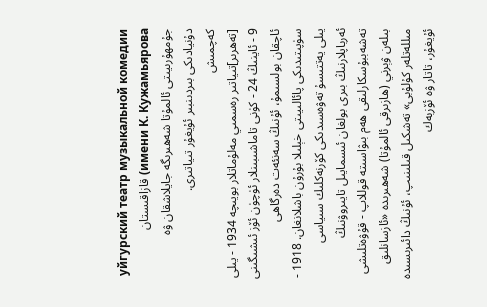уйгурский театр музыкальной комедии имени К. Кужамьярова) قازاقىستان جۇمھۇرىيىتى ئالمۇتا شەھىرىگە جايلاشقان ۋە دۇنيادىكى بىردىنبىر ئۇيغۇر تىياتىرى.
كەچمىش
[تەھرىر]تىياتىر رەسمىي مەلۇماتلار بويىچە 1934 - يىلى 9 - ئاينىڭ 24 - كۈنى تاماشىبىنلار ئۈچۈن ئۆز ئىشىگىنى ئاچقان بولسىمۇ، ئۇنىڭ سەنئەت دەرگاھى سۈپىتىدىكى پائالىيىتى خېلىلا بۇرۇن باشلانغان. 1918 - يىلى يەتتىسۇ تەۋەسىدىكى كۆرنەكلىك سىياسى ئەرباپلارنىڭ بىرى بولغان ئىسمايىل تايىروۋنىڭ تەشەببۇسكارلىقى ھەم بىۋاسىتە قوللاپ - قۇۋەتلىشى بىلەن ۋېرني (ھازىرقى ئالمۇتا) شەھىرىدە «ئازسانلىق مىللەتلەر كۇلۇبى» تەشكىل قىلىنىپ، ئۇنىڭ دائىرىسىدە ئۇيغۇر، تاتار ۋە ئۆزبەك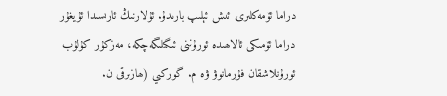دراما ئۆمەكلىرى ئىش ئېلىپ بارىدۇ. ئۇلارنىڭ ئارىسىدا ئۇيغۇر دراما ئۆمىكى ئالاھىدە ئورۇننى ئىگىلىگەچكە، مەزكۇر كۇلۇب ئورۇنلاشقان فۇرمانوۋ ۋە م. گوركىي (ھازىرقى ن.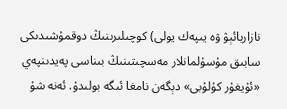نازاربائېۋ ۋە يىپەك يولى) كوچىلىرىنىڭ دوقمۇشىدىكى سابىق مۇسۇلمانلار مەسچىتىنىڭ بىناسى پەيدىنپەي «ئۇيغۇر كۇلۇبى» دېگەن نامغا ئىگە بولىدۇ. ئەنە شۇ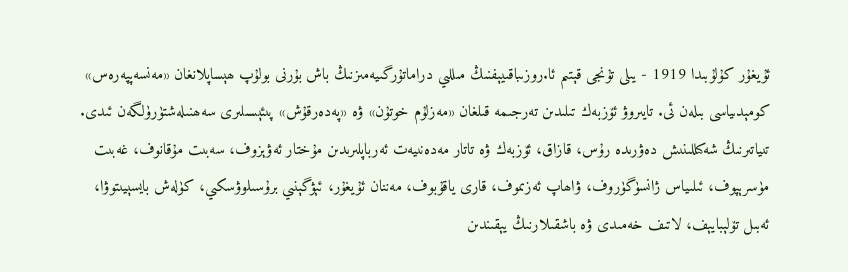ئۇيغۇر كۇلۇبىدا 1919 - يىلى تۇنجى قېتىم ئا.روزىباقىيېفنىڭ مىللىي دراماتۇرگىيەمىزنىڭ باش بۇرنى بولۇپ ھېساپلانغان «مەنسەپپەرەس» كومېدىياسى بىلەن ئى. تايىروۋ ئۆزبەك تىلىدىن تەرجىمە قىلغان «مەزلۇم خوتۇن» ۋە «پەدەرقۇش» پىئېسىلىرى سەھنىلەشتۈرۈلگەن ئىدى.
تىياتىرنىڭ شەكىللىنىش دەۋرىدە رۇس، قازاق، ئۆزبەك ۋە تاتار مەدەنىيەت ئەرباپلىرىدىن مۇختار ئەۋېزوف، سەبىت مۇقانوف، غەبىت مۈسرېپوف، ئىلىياس ژانسۈگۈروف، ۋاھاپ ئەزىموف، قارى ياقۇبوف، مەننان ئۇيغۇر، ئېۋگېنىي برۇسىلوۋسكىي، كۈلەش بايسېيىتوۋا، ئەبىل تۆلېبايېف، لاتىف خەمىدى ۋە باشقىلارنىڭ يېقىندىن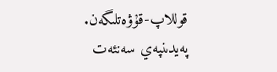قوللاپ-قۇۋەتلىگەن.
پەيدىنپەي سەنئەت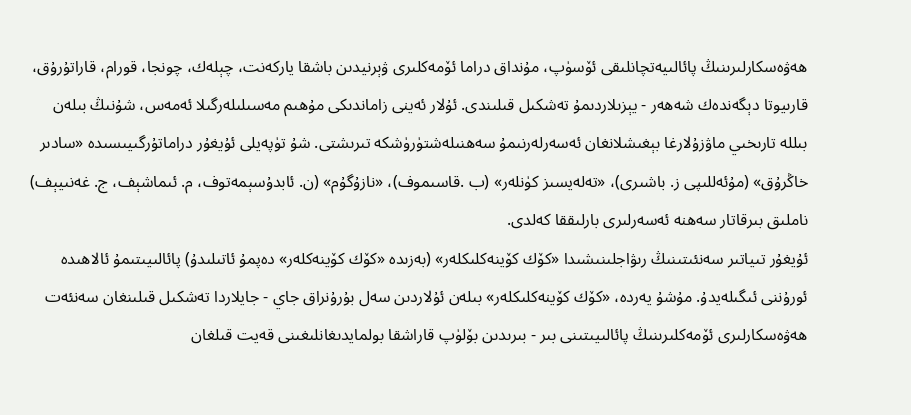ھەۋەسكارلىرىنىڭ پائالىيەتچانلىقى ئۆسۈپ، مۇنداق دراما ئۆمەكلىرى ۋېرنيدىن باشقا ياركەنت، چېلەك، چونجا، قورام، قاراتۇرۇق، قارىيوتا دېگەندەك شەھەر - يېزىلاردىمۇ تەشكىل قىلىندى. ئۇلار ئەينى زاماندىكى مۇھىم مەسىلىلەرگىلا ئەمەس، شۇنىڭ بىلەن بىللە تارىخىي ماۋزۇلارغا بېغىشلانغان ئەسەرلەرنىمۇ سەھنىلەشتۈرۈشكە تىرىشتى. شۇ تۈپەيلى ئۇيغۇر دراماتۇرگىيىسىدە «سادىر خاڭرۇق» (مۇئەللىپى ز. باشىرى)، «تەلەيسىز كۈنلەر» (ب .قاسىموف)، «نازۇگۇم» (ن. ئابدۇسېمەتوف، م. ئىماشېف، ج. غەنىيېف) ناملىق بىرقاتار سەھنە ئەسەرلىرى بارلىققا كەلدى.
ئۇيغۇر تىياتىر سەنئىتىنىڭ رىۋاجلىنىشىدا «كۆك كۆينەكلىكلەر» (بەزىدە «كۆك كۆينەكلەر» دەپمۇ ئاتىلىدۇ) پائالىيىتىمۇ ئالاھىدە ئورۇننى ئىگىلەيدۇ. مۇشۇ يەردە، «كۆك كۆينەكلىكلەر» بىلەن ئۇلاردىن سەل بۇرۇنراق جاي - جايلاردا تەشكىل قىلىنغان سەنئەت ھەۋەسكارلىرى ئۆمەكلىرىنىڭ پائالىيىتىنى بىر - بىرىدىن بۆلۈپ قاراشقا بولمايدىغانلىغىنى قەيت قىلغان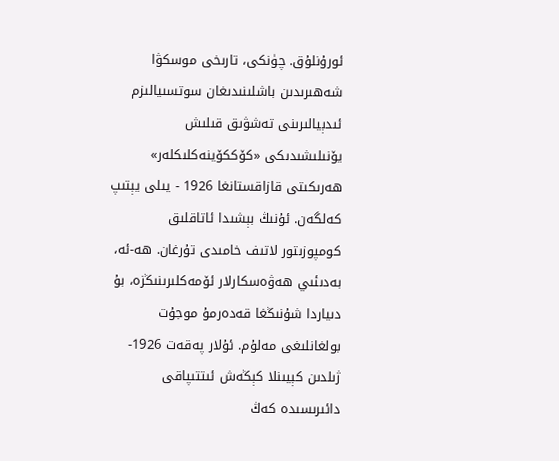ئورۇنلۇق. چۈنكى، تارىخى موسكۋا شەھىرىدىن باشلىنىدىغان سوتسىيالىزم ئىدېيالىرىنى تەشۋىق قىلىش يۆنىلىشىدىكى «كۆككۆينەكلىكلەر» ھەرىكىتى قازاقستانغا 1926 - يىلى يېتىپ كەلگەن. ئۇنىڭ بېشىدا ئاتاقلىق كومپوزىتور لاتىف خامىدى تۇرغان. ھە-ئە، بەدىئىي ھەۋەسكارلار ئۆمەكلىرىنىڭزە، بۇ دىياردا شۇنىڭغا قەدەرمۇ موجۇت بولغانلىغى مەلۇم. ئۇلار پەقەت 1926-ژىلدىن كېيىنلا كېڭەش ئىتتىپاقى دائىرىسىدە كەڭ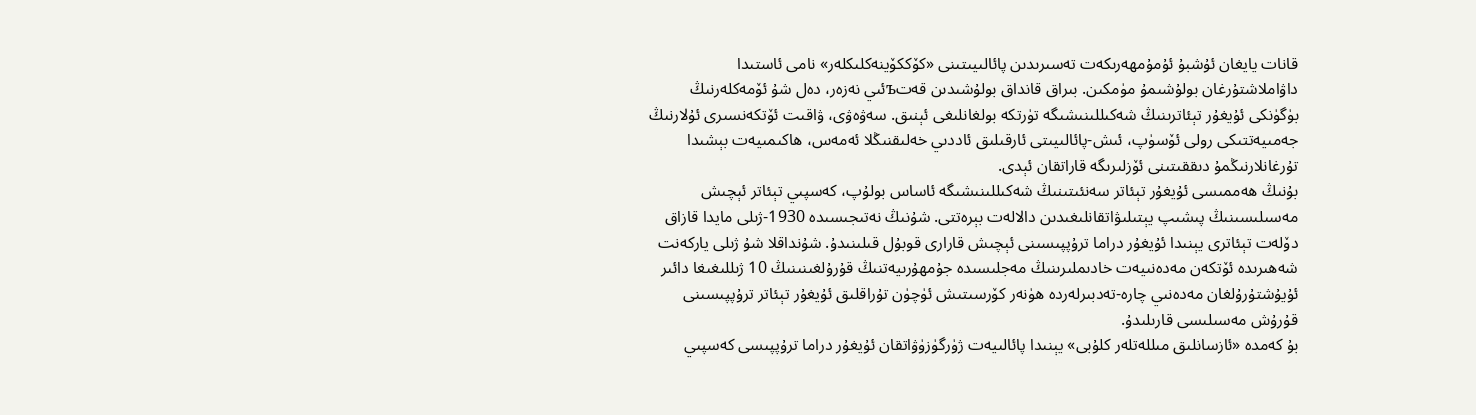قانات يايغان ئۇشبۇ ئۇمۇمھەرىكەت تەسىرىدىن پائالىيىتىنى «كۆككۆينەكلىكلەر» نامى ئاستىدا داۋاملاشتۇرغان بولۇشىمۇ مۈمكىن. بىراق قانداق بولۇشىدىن قەتъئىي نەزەر، دەل شۇ ئۆمەكلەرنىڭ بۈگۈنكى ئۇيغۇر تېئاترىنىڭ شەكىللىنىشىگە تۈرتكە بولغانلىغى ئېنىق. سەۋەۋى، ۋاقىت ئۆتكەنسىرى ئۇلارنىڭ جەمىيەتتىكى رولى ئۆسۈپ، ئىش-پائالىيىتى ئارقىلىق ئاددىي خەلىقنىڭلا ئەمەس، ھاكىمىيەت بېشىدا تۇرغانلارنىڭمۇ دىققىتىنى ئۆزلىرىگە قاراتقان ئېدى.
بۇنىڭ ھەممىسى ئۇيغۇر تېئاتر سەنئىتىنىڭ شەكىللىنىشىگە ئاساس بولۇپ، كەسپىي تېئاتر ئېچىش مەسىلىسىنىڭ پىشىپ يېتىلىۋاتقانلىغىدىن دالالەت بېرەتتى. شۇنىڭ نەتىجىسىدە 1930-ژىلى مايدا قازاق دۆلەت تېئاترى يېنىدا ئۇيغۇر دراما ترۇپپىسىنى ئېچىش قارارى قوبۇل قىلىنىدۇ. شۇنداقلا شۇ ژىلى ياركەنت شەھىرىدە ئۆتكەن مەدەنىيەت خادىملىرىنىڭ مەجلىسىدە جۇمھۇرىيەتنىڭ قۇرۇلغىنىنىڭ 10 ژىللىغىغا دائىر ئۇيۇشتۇرۇلغان مەدەنىي چارە-تەدبىرلەردە ھۈنەر كۆرسىتىش ئۈچۈن تۇراقلىق ئۇيغۇر تېئاتر ترۇپپىسىنى قۇرۇش مەسىلىسى قارىلىدۇ.
بۇ كەمدە «ئازسانلىق مىللەتلەر كلۇبى» يېنىدا پائالىيەت ژۈرگۈزۈۋاتقان ئۇيغۇر دراما ترۇپپىسى كەسپىي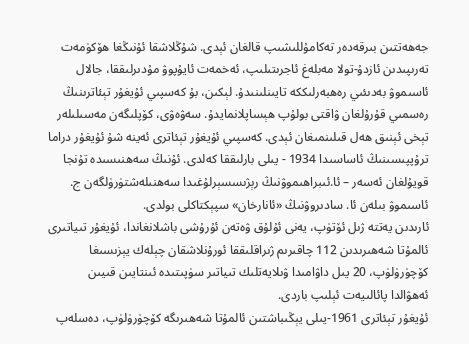جەھەتتىن بىرقەدەر تەكامۇللىشىپ قالغان ئېدى. شۇڭلاشقا ئۇنىڭغا ھۆكۈمەت تەرىپىدىن ئازدۇ-تولا مەبلەغ ئاجرىتىلىپ، ئەخمەت ئايۇپوۋ مۇدىرلىققا، جالال ئاسىموۋ بەدىئىي رەھبەرلىككە تايىنلىنىدۇ. لېكىن، بۇ كەسپىي ئۇيغۇر تېئاترىنىڭ رەسمىي قۇرۇلغان ۋاقتى بولۇپ ھېساپلانمايدۇ. سەۋەۋى، كۆپلىگەن مەسىلىلەر تېخى ئېنىق ھەل قىلىنمىغان ئېدى. كەسپىي ئۇيغۇر تېئاترى ئەينە شۇ ئۇيغۇر دراما ترۇپپىسىنىڭ ئاساسىدا 1934 - يىلى بارلىققا كەلدى. ئۇنىڭ سەھنىسىدە تۇنجا قويۇلغان ئەسەر – ئا.ئىبراھىموۋنىڭ رېژىسسېرلۇغىدا سەھنىلەشتۈرۈلگەن ج. ئاسىموۋ بىلەن ئا. سادىروۋنىڭ «ئانارخان» سپېكتاكلى بولدى.
ئارىدىن يەتتە ژىل ئۆتۈپ، يەنى ئۇلۇق ۋەتەن ئۇرۇشى باشلانغاندا، ئۇيغۇر تىياتىرى ئالمۇتا شەھىرىدىن 112 چاقىرىم ژىراقلىققا ئورۇنلاشقان چېلەك يېزىسىغا كۆچۈرۈلۈپ، 20 يىل داۋامىدا ۋىلايەتلىك تىياتىر سۈپىتىدە ئىنتايىن قىيىن ئەھۋالدا پائالىيەت ئېلىپ باردى.
ئۇيغۇر تېئاترى 1961-يىلى يېڭىباشتىن ئالمۇتا شەھىرىگە كۆچۈرۈلۈپ، دەسلەپ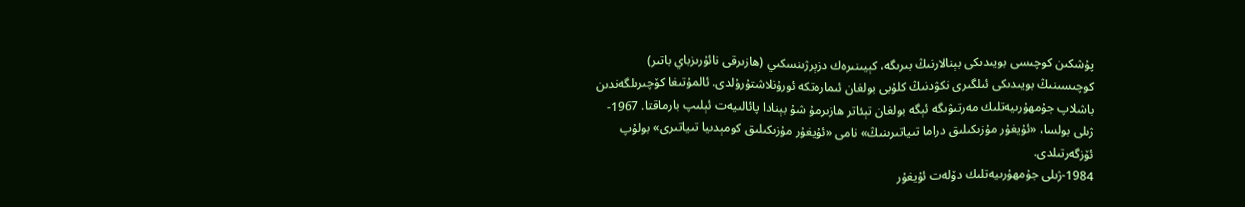پۇشكىن كوچىسى بويىدىكى بېنالارنىڭ بىرىگە، كېيىنىرەك دزېرژىنسكىي (ھازىرقى نائۇرىزباي باتىر) كوچىسىنىڭ بويىدىكى ئىلگىرى نكۋدنىڭ كلۇبى بولغان ئىمارەتكە ئورۇنلاشتۇرۇلدى. ئالمۇتىغا كۆچىرىلگەندىن باشلاپ جۇمھۇرىيەتلىك مەرتىۋىگە ئېگە بولغان تېئاتر ھازىرمۇ شۇ بېنادا پائالىيەت ئېلىپ بارماقتا. 1967-ژىلى بولسا، «ئۇيغۇر مۇزىكىلىق دراما تىياتىرىنىڭ» نامى «ئۇيغۇر مۇزىكىلىق كومېدىيا تىياتىرى» بولۇپ ئۆزگەرتىلدى.
1984-ژىلى جۇمھۇرىيەتلىك دۆلەت ئۇيغۇر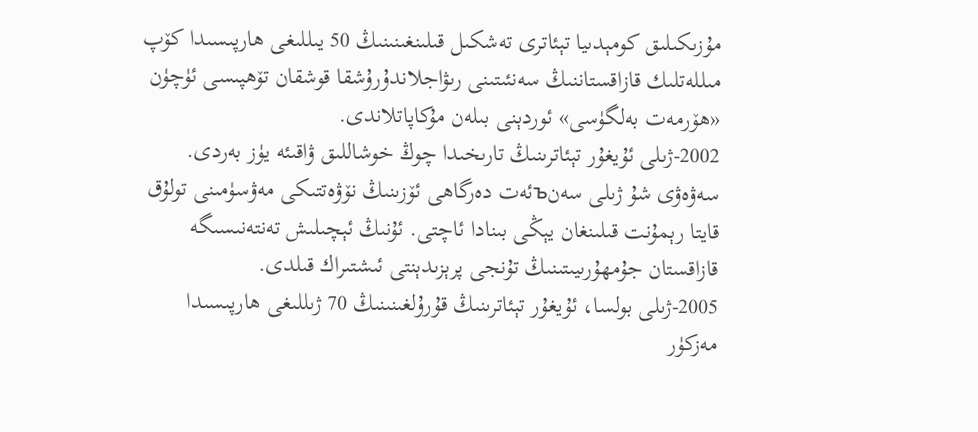مۇزىكىلىق كومېدىيا تېئاترى تەشكىل قىلىنغىنىنىڭ 50 يىللىغى ھارپىسىدا كۆپ مىللەتلىك قازاقستاننىڭ سەنئىتىنى رىۋاجلاندۇرۇشقا قوشقان تۆھپىسى ئۈچۈن «ھۆرمەت بەلگۈسى» ئوردېنى بىلەن مۇكاپاتلاندى.
2002-ژىلى ئۇيغۇر تېئاترىنىڭ تارىخىدا چوڭ خوشاللىق ۋاقىئە يۈز بەردى. سەۋەۋى شۇ ژىلى سەنъئەت دەرگاھى ئۆزىنىڭ نۆۋەتتىكى مەۋسۈمىنى تولۇق قايتا رېمۇنت قىلىنغان يېڭى بىنادا ئاچتى. ئۇنىڭ ئېچىلىش تەنتەنىسىگە قازاقستان جۇمھۇرىيىتىنىڭ تۇنجى پرېزىدېنتى ئىشتىراك قىلدى.
2005-ژىلى بولسا، ئۇيغۇر تېئاترىنىڭ قۇرۇلغىنىنىڭ 70 ژىللىغى ھارپىسىدا مەزكۈر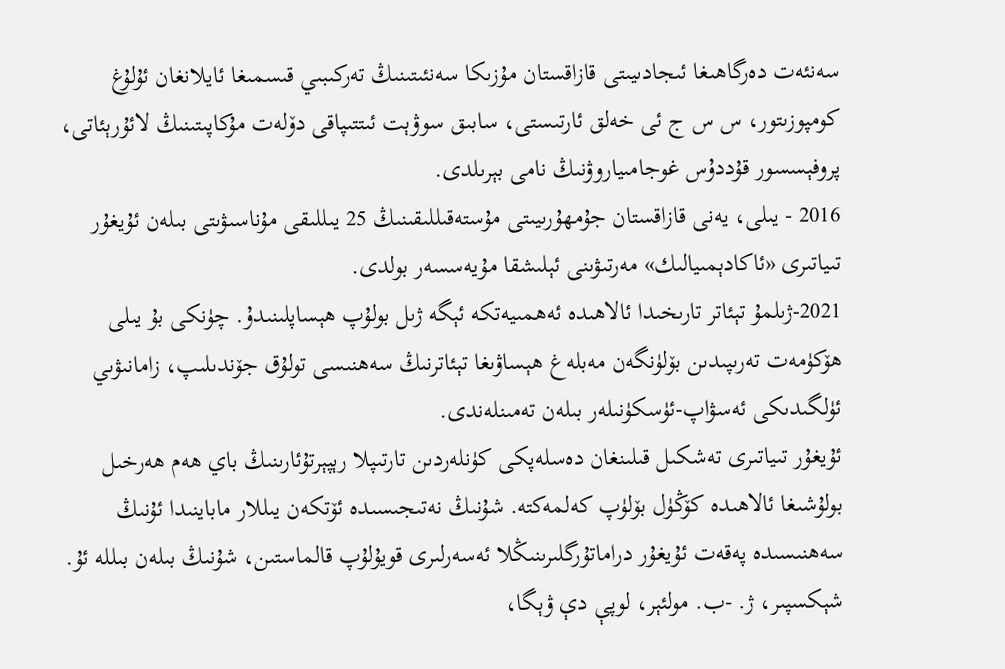سەنئەت دەرگاھىغا ئىجادىيىتى قازاقستان مۇزىكا سەنئىتىنىڭ تەركىبىي قىسمىغا ئايلانغان ئۇلۇغ كومپوزىتور، س س ج ئى خەلق ئارتىستى، سابىق سوۋېت ئىتتىپاقى دۆلەت مۇكاپىتىنىڭ لائۇرېئاتى، پروفېسسور قۇددۇس غوجامىياروۋنىڭ نامى بېرىلدى.
2016 - يىلى، يەنى قازاقستان جۇمھۇرىيىتى مۇستەقىللىقىنىڭ 25 يىللىقى مۇناسىۋىتى بىلەن ئۇيغۇر تىياتىرى «ئاكادېمىيالىك» مەرتىۋىنى ئېلىشقا مۇيەسسەر بولدى.
2021-ژىلمۇ تېئاتر تارىخىدا ئالاھىدە ئەھمىيەتكە ئېگە ژىل بولۇپ ھېساپلىنىدۇ. چۈنكى بۇ يىلى ھۆكۈمەت تەرىپىدىن بۆلۈنگەن مەبلەغ ھېساۋىغا تېئاترنىڭ سەھنىسى تولۇق جۆندىلىپ، زامانىۋىي ئۈلگىدىكى ئەسۋاپ-ئۈسكۈنىلەر بىلەن تەمىنلەندى.
ئۇيغۇر تىياتىرى تەشكىل قىلىنغان دەسلەپكى كۈنلەردىن تارتىپلا رېپېرتۇئارىنىڭ باي ھەم ھەرخىل بولۇشىغا ئالاھىدە كۆڭۈل بۆلۈپ كەلمەكتە. شۇنىڭ نەتىجىسىدە ئۆتكەن يىللار ماباينىدا ئۇنىڭ سەھنىسىدە پەقەت ئۇيغۇر دراماتۇرگلىرىنىڭلا ئەسەرلىرى قويۇلۇپ قالماستىن، شۇنىڭ بىلەن بىللە ئۇ. شېكسپىر، ژ. -ب. مولئېر، لوپې دې ۋېگا،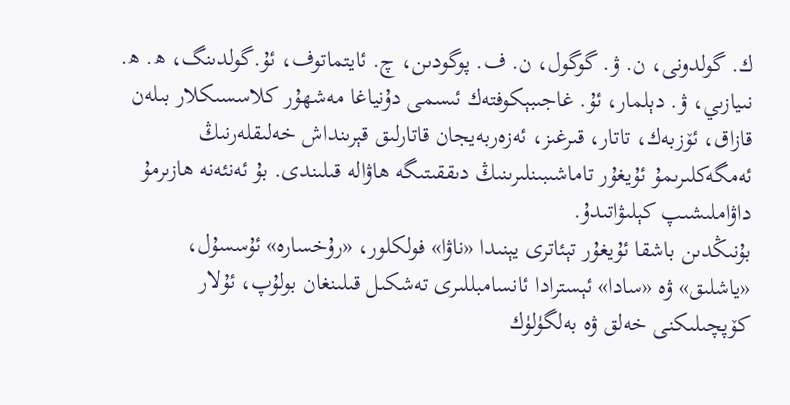ك. گولدونى، ن. ۋ. گوگول، ن. ف. پوگودىن، چ. ئايتماتوف، ئۇ.گولدىنگ، ھ. ھ. نىيازىي، ۋ. دېلمار، ئۇ. غاجىبېكوفتەك ئىسمى دۇنياغا مەشھۇر كلاسسىكلار بىلەن قازاق، ئۆزبەك، تاتار، قىرغىز، ئەزەربەيجان قاتارلىق قېرىنداش خەلىقلەرنىڭ ئەمگەكلىرىمۇ ئۇيغۇر تاماشىبىنلىرىنىڭ دىققىتىگە ھاۋالە قىلىندى. بۇ ئەنئەنە ھازىرمۇ داۋاملىشىپ كېلىۋاتىدۇ.
بۇنىڭدىن باشقا ئۇيغۇر تېئاترى يېنىدا «ناۋا» فولكلور، «رۇخسارە» ئۇسسۇل، «ياشلىق» ۋە «سادا» ئېسترادا ئانسامبللىرى تەشكىل قىلىنغان بولۇپ، ئۇلار كۆپچىلىكنى خەلق ۋە بەلگۈلۈك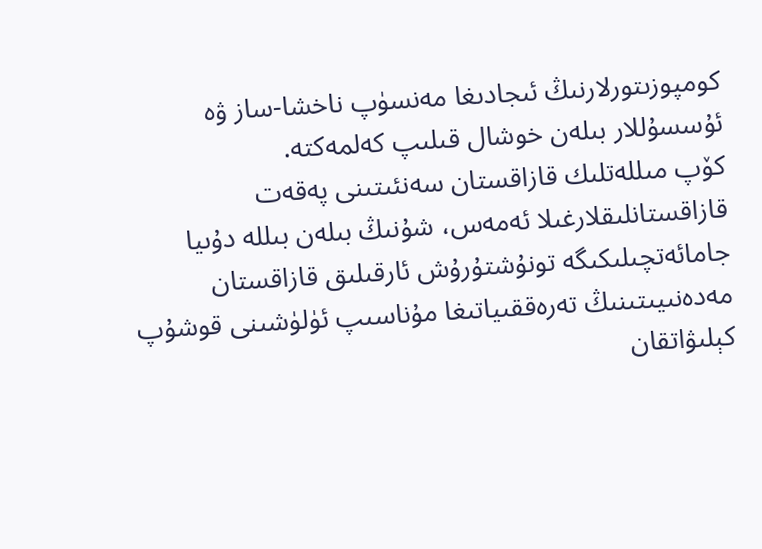كومپوزىتورلارنىڭ ئىجادىغا مەنسۈپ ناخشا-ساز ۋە ئۇسسۇللار بىلەن خوشال قىلىپ كەلمەكتە.
كۆپ مىللەتلىك قازاقستان سەنئىتىنى پەقەت قازاقستانلىقلارغىلا ئەمەس، شۇنىڭ بىلەن بىللە دۇىيا جامائەتچىلىكىگە تونۇشتۇرۇش ئارقىلىق قازاقستان مەدەنىيىتىنىڭ تەرەققىياتىغا مۇناسىپ ئۈلۈشىنى قوشۇپ كېلىۋاتقان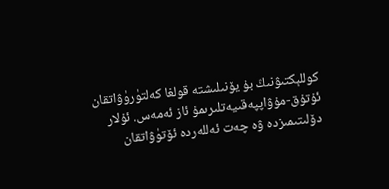كوللېكتىۋنىڭ بۇ يۆنىلىشتە قولغا كەلتۈرۈۋاتقان ئۇتۇق-مۇۋاپپەقىيەتلىرىمۇ ئاز ئەمەس. ئۇلار دۆلىتىمىزدە ۋە چەت ئەللەردە ئۆتۈۋاتقان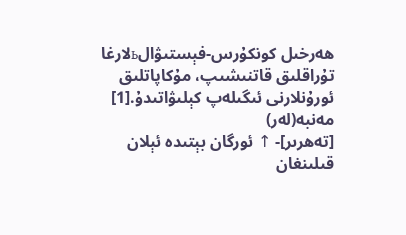ھەرخىل كونكۇرس-فېستىۋالьلارغا تۇراقلىق قاتنىشىپ، مۇكاپاتلىق ئورۇنلارنى ئىگىلەپ كېلىۋاتىدۇ.[1]
مەنبە(لەر)
[تەھرىر]- ↑ ئورگان بېتىدە ئېلان قىلىنغان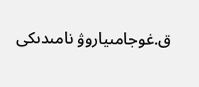ق.غوجامىياروۋ نامىدىكى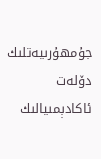جۇمھۇرىيەتلىك دۆلەت ئاكادېمىيالىك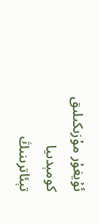ئۇيغۇر مۇزىكىلىق كومېدىيا تېئاترىنىڭ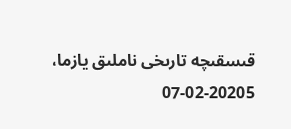قىسقىچە تارىخى ناملىق يازما، 20205-02-07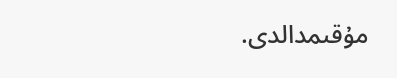مۇقىمدالدى.